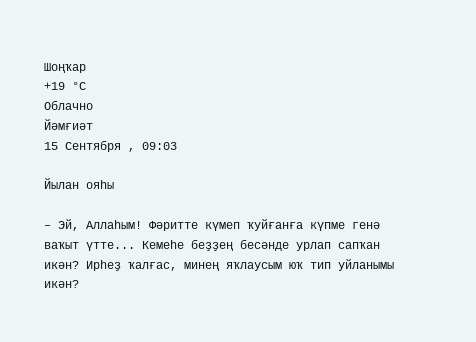Шоңҡар
+19 °С
Облачно
Йәмғиәт
15 Сентября , 09:03

Йылан ояһы

– Эй, Аллаһым! Фәритте күмеп ҡуйғанға күпме генә ваҡыт үтте... Кемеһе беҙҙең бесәнде урлап сапҡан икән? Ирһеҙ ҡалғас, минең яҡлаусым юҡ тип уйланымы икән?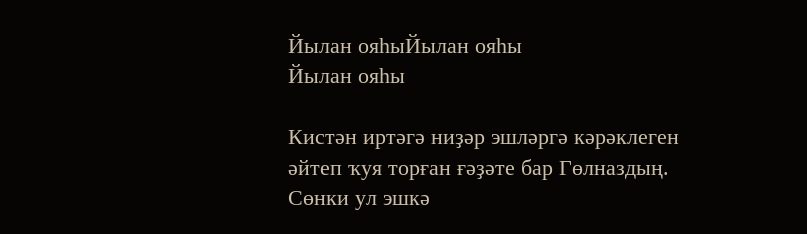Йылан ояһыЙылан ояһы
Йылан ояһы

Кистән иртәгә ниҙәр эшләргә кәрәклеген әйтеп ҡуя торған ғәҙәте бар Гөлназдың. Сөнки ул эшкә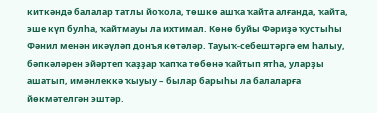киткәндә балалар татлы йоҡола, төшкө ашҡа ҡайта алғанда, ҡайта, эше күп булһа, ҡайтмауы ла ихтимал. Көнө буйы Фәриҙә ҡустыһы Фәнил менән икәүләп донъя көтәләр. Тауыҡ-себештәргә ем һалыу, бәпкәләрен эйәртеп ҡаҙҙар ҡапҡа төбөнә ҡайтып ятһа, уларҙы ашатып, имәнлеккә ҡыуыу – былар барыһы ла балаларға йөкмәтелгән эштәр.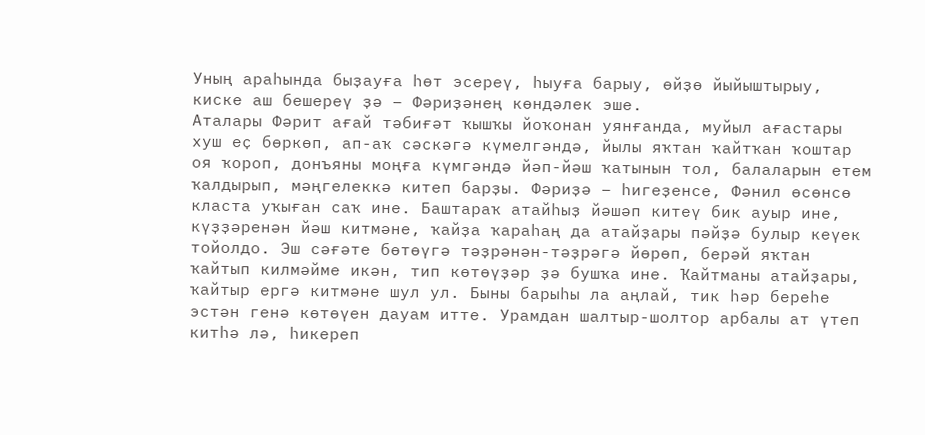Уның араһында быҙауға һөт эсереү, һыуға барыу, өйҙө йыйыштырыу, киске аш бешереү ҙә – Фәриҙәнең көндәлек эше.
Аталары Фәрит ағай тәбиғәт ҡышҡы йоҡонан уянғанда, муйыл ағастары хуш еҫ бөркөп, ап-аҡ сәскәгә күмелгәндә, йылы яҡтан ҡайтҡан ҡоштар оя ҡороп, донъяны моңға күмгәндә йәп-йәш ҡатынын тол, балаларын етем ҡалдырып, мәңгелеккә китеп барҙы. Фәриҙә – һигеҙенсе, Фәнил өсөнсө класта уҡыған саҡ ине. Баштараҡ атайһыҙ йәшәп китеү бик ауыр ине, күҙҙәренән йәш китмәне, ҡайҙа ҡараһаң да атайҙары пәйҙә булыр кеүек тойолдо. Эш сәғәте бөтөүгә тәҙрәнән-тәҙрәгә йөрөп, берәй яҡтан ҡайтып килмәйме икән, тип көтөүҙәр ҙә бушҡа ине. Ҡайтманы атайҙары, ҡайтыр ергә китмәне шул ул. Быны барыһы ла аңлай, тик һәр береһе эстән генә көтөүен дауам итте. Урамдан шалтыр-шолтор арбалы ат үтеп китһә лә, һикереп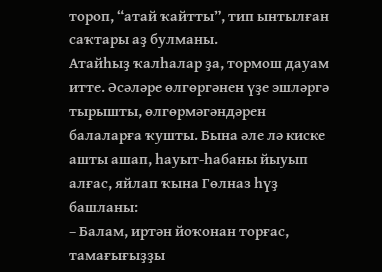тороп, “атай ҡайтты”, тип ынтылған саҡтары аҙ булманы.
Атайһыҙ ҡалһалар ҙа, тормош дауам итте. Әсәләре өлгөргәнен үҙе эшләргә тырышты, өлгөрмәгәндәрен балаларға ҡушты. Бына әле лә киске ашты ашап, һауыт-һабаны йыуып алғас, яйлап ҡына Гөлназ һүҙ башланы:
– Балам, иртән йоҡонан торғас, тамағығыҙҙы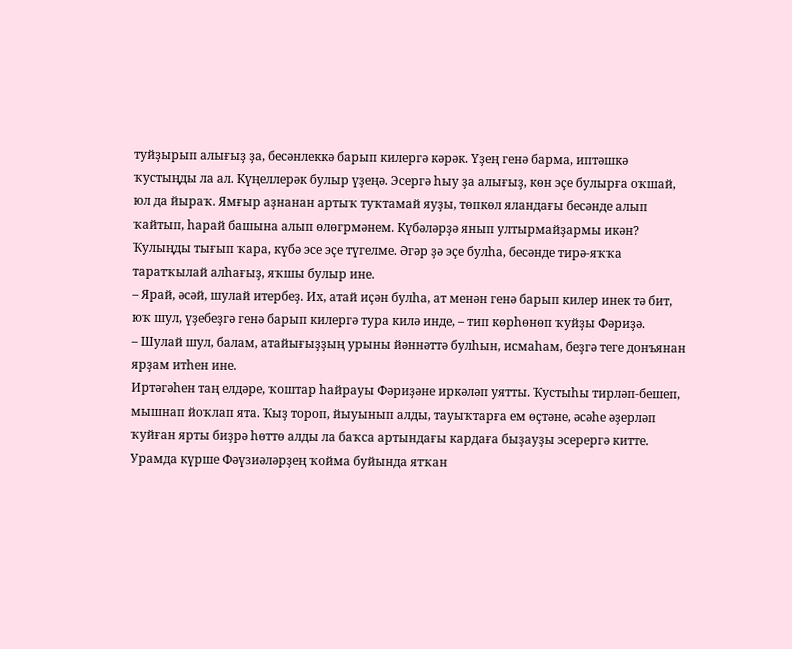туйҙырып алығыҙ ҙа, бесәнлеккә барып килергә кәрәк. Үҙең генә барма, иптәшкә ҡустыңды ла ал. Күңеллерәк булыр үҙеңә. Эсергә һыу ҙа алығыҙ, көн эҫе булырға оҡшай, юл да йыраҡ. Ямғыр аҙнанан артыҡ туҡтамай яуҙы, төпкөл яландағы бесәнде алып ҡайтып, һарай башына алып өлөгрмәнем. Күбәләрҙә янып ултырмайҙармы икән? Ҡулыңды тығып ҡара, күбә эсе эҫе түгелме. Әгәр ҙә эҫе булһа, бесәнде тирә-яҡҡа таратҡылай алһағыҙ, яҡшы булыр ине.
– Ярай, әсәй, шулай итербеҙ. Их, атай иҫән булһа, ат менән генә барып килер инек тә бит, юҡ шул, үҙебеҙгә генә барып килергә тура килә инде, – тип көрһөнөп ҡуйҙы Фәриҙә.
– Шулай шул, балам, атайығыҙҙың урыны йәннәттә булһын, исмаһам, беҙгә теге донъянан ярҙам итһен ине.
Иртәгәһен таң елдәре, ҡоштар һайрауы Фәриҙәне иркәләп уятты. Ҡустыһы тирләп-бешеп, мышнап йоҡлап ята. Ҡыҙ тороп, йыуынып алды, тауыҡтарға ем өҫтәне, әсәһе әҙерләп ҡуйған ярты биҙрә һөттө алды ла баҡса артындағы кардаға быҙауҙы эсерергә китте.
Урамда күрше Фәүзиәләрҙең ҡойма буйында ятҡан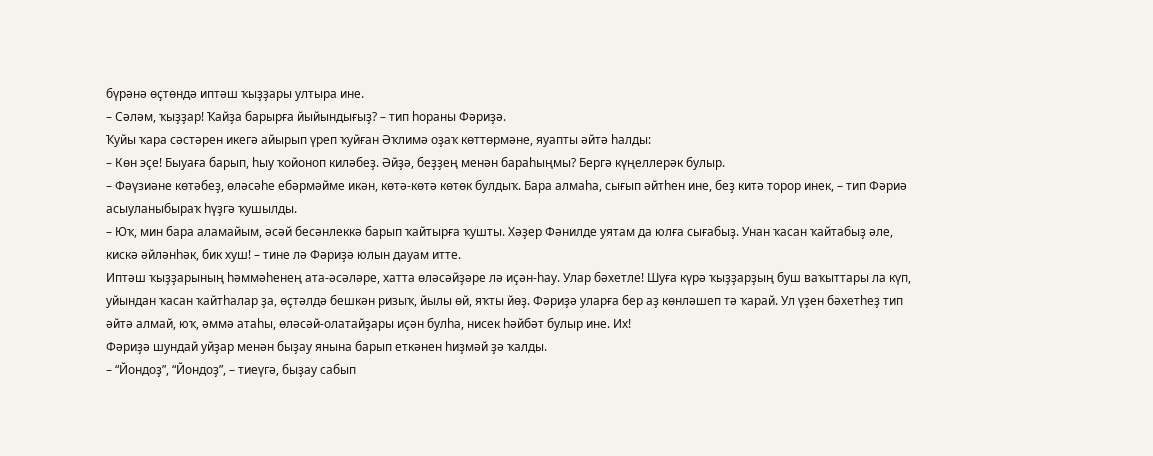бүрәнә өҫтөндә иптәш ҡыҙҙары ултыра ине.
– Сәләм, ҡыҙҙар! Ҡайҙа барырға йыйындығыҙ? – тип һораны Фәриҙә.
Ҡуйы ҡара сәстәрен икегә айырып үреп ҡуйған Әҡлимә оҙаҡ көттөрмәне, яуапты әйтә һалды:
– Көн эҫе! Быуаға барып, һыу ҡойоноп киләбеҙ. Әйҙә, беҙҙең менән бараһыңмы? Бергә күңеллерәк булыр.
– Фәүзиәне көтәбеҙ, өләсәһе ебәрмәйме икән, көтә-көтә көтөк булдыҡ. Бара алмаһа, сығып әйтһен ине, беҙ китә торор инек, – тип Фәриә асыуланыбыраҡ һүҙгә ҡушылды.
– Юҡ, мин бара аламайым, әсәй бесәнлеккә барып ҡайтырға ҡушты. Хәҙер Фәнилде уятам да юлға сығабыҙ. Унан ҡасан ҡайтабыҙ әле, кискә әйләнһәк, бик хуш! – тине лә Фәриҙә юлын дауам итте.
Иптәш ҡыҙҙарының һәммәһенең ата-әсәләре, хатта өләсәйҙәре лә иҫән-һау. Улар бәхетле! Шуға күрә ҡыҙҙарҙың буш ваҡыттары ла күп, уйындан ҡасан ҡайтһалар ҙа, өҫтәлдә бешкән ризыҡ, йылы өй, яҡты йөҙ. Фәриҙә уларға бер аҙ көнләшеп тә ҡарай. Ул үҙен бәхетһеҙ тип әйтә алмай, юҡ, әммә атаһы, өләсәй-олатайҙары иҫән булһа, нисек һәйбәт булыр ине. Их!
Фәриҙә шундай уйҙар менән быҙау янына барып еткәнен һиҙмәй ҙә ҡалды.
– “Йондоҙ”, “Йондоҙ”, – тиеүгә, быҙау сабып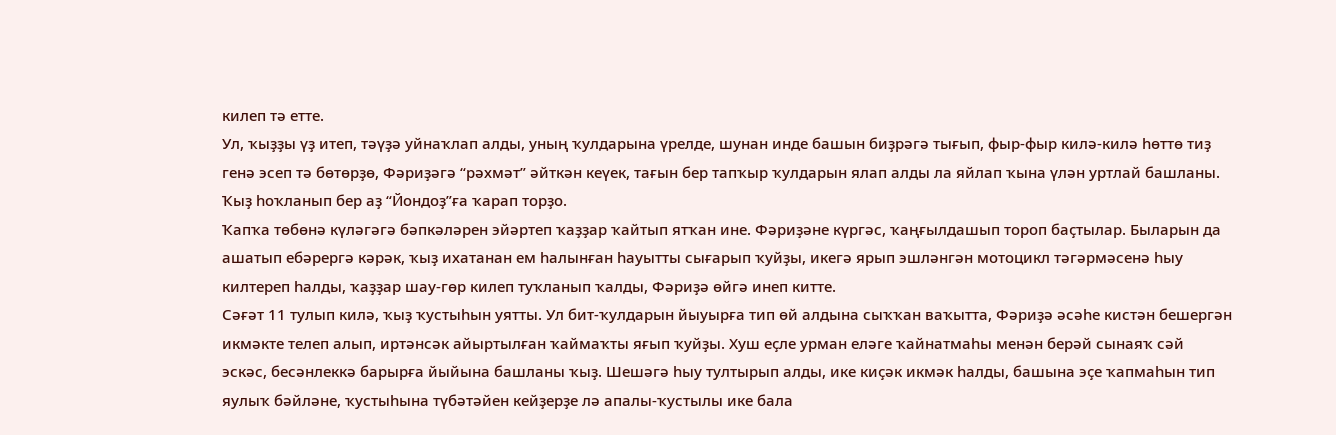килеп тә етте.
Ул, ҡыҙҙы үҙ итеп, тәүҙә уйнаҡлап алды, уның ҡулдарына үрелде, шунан инде башын биҙрәгә тығып, фыр-фыр килә-килә һөттө тиҙ генә эсеп тә бөтөрҙө, Фәриҙәгә “рәхмәт” әйткән кеүек, тағын бер тапҡыр ҡулдарын ялап алды ла яйлап ҡына үлән уртлай башланы. Ҡыҙ һоҡланып бер аҙ “Йондоҙ”ға ҡарап торҙо.
Ҡапҡа төбөнә күләгәгә бәпкәләрен эйәртеп ҡаҙҙар ҡайтып ятҡан ине. Фәриҙәне күргәс, ҡаңғылдашып тороп баҫтылар. Быларын да ашатып ебәрергә кәрәк, ҡыҙ ихатанан ем һалынған һауытты сығарып ҡуйҙы, икегә ярып эшләнгән мотоцикл тәгәрмәсенә һыу килтереп һалды, ҡаҙҙар шау-гөр килеп туҡланып ҡалды, Фәриҙә өйгә инеп китте.
Сәғәт 11 тулып килә, ҡыҙ ҡустыһын уятты. Ул бит-ҡулдарын йыуырға тип өй алдына сыҡҡан ваҡытта, Фәриҙә әсәһе кистән бешергән икмәкте телеп алып, иртәнсәк айыртылған ҡаймаҡты яғып ҡуйҙы. Хуш еҫле урман еләге ҡайнатмаһы менән берәй сынаяҡ сәй эскәс, бесәнлеккә барырға йыйына башланы ҡыҙ. Шешәгә һыу тултырып алды, ике киҫәк икмәк һалды, башына эҫе ҡапмаһын тип яулыҡ бәйләне, ҡустыһына түбәтәйен кейҙерҙе лә апалы-ҡустылы ике бала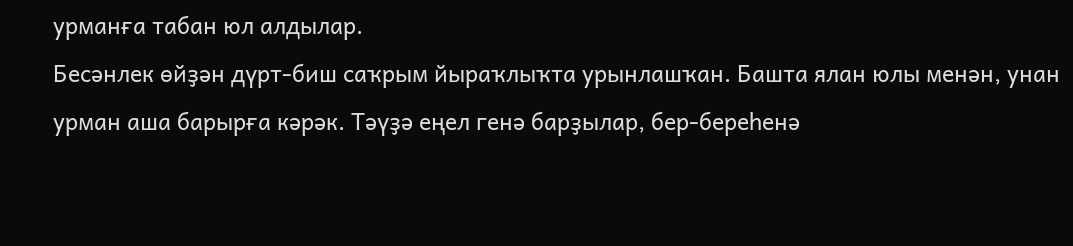урманға табан юл алдылар.
Бесәнлек өйҙән дүрт-биш саҡрым йыраҡлыҡта урынлашҡан. Башта ялан юлы менән, унан урман аша барырға кәрәк. Тәүҙә еңел генә барҙылар, бер-береһенә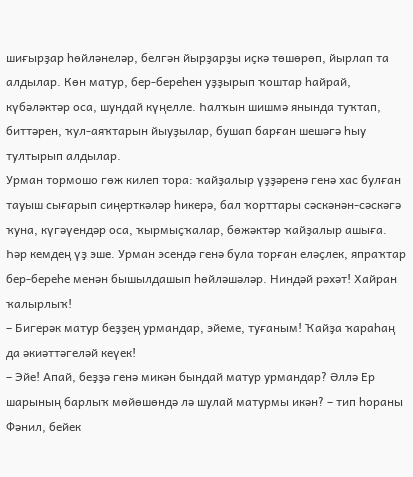шиғырҙар һөйләнеләр, белгән йырҙарҙы иҫкә төшөрөп, йырлап та алдылар. Көн матур, бер-береһен уҙҙырып ҡоштар һайрай, күбәләктәр оса, шундай күңелле. Һалҡын шишмә янында туҡтап, биттәрен, ҡул-аяҡтарын йыуҙылар, бушап барған шешәгә һыу тултырып алдылар.
Урман тормошо гөж килеп тора: ҡайҙалыр үҙҙәренә генә хас булған тауыш сығарып сиңерткәләр һикерә, бал ҡорттары сәскәнән-сәскәгә ҡуна, күгәүендәр оса, ҡырмыҫҡалар, бөжәктәр ҡайҙалыр ашыға. Һәр кемдең үҙ эше. Урман эсендә генә була торған еләҫлек, япраҡтар бер-береһе менән бышылдашып һөйләшәләр. Ниндәй рәхәт! Хайран ҡалырлыҡ!
– Бигерәк матур беҙҙең урмандар, эйеме, туғаным! Ҡайҙа ҡараһаң да әкиәттәгеләй кеүек!
– Эйе! Апай, беҙҙә генә микән бындай матур урмандар? Әллә Ер шарының барлыҡ мөйөшөндә лә шулай матурмы икән? – тип һораны Фәнил, бейек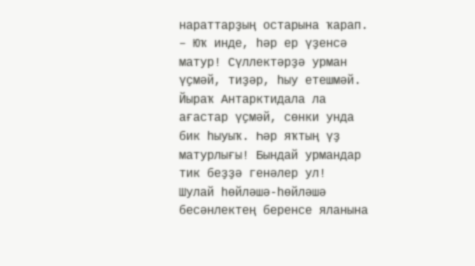нараттарҙың остарына ҡарап.
– Юҡ инде, һәр ер үҙенсә матур! Сүллектәрҙә урман үҫмәй, тиҙәр, һыу етешмәй. Йыраҡ Антарктидала ла ағастар үҫмәй, сөнки унда бик һыуыҡ. Һәр яҡтың үҙ матурлығы! Бындай урмандар тик беҙҙә генәлер ул!
Шулай һөйләшә-һөйләшә бесәнлектең беренсе яланына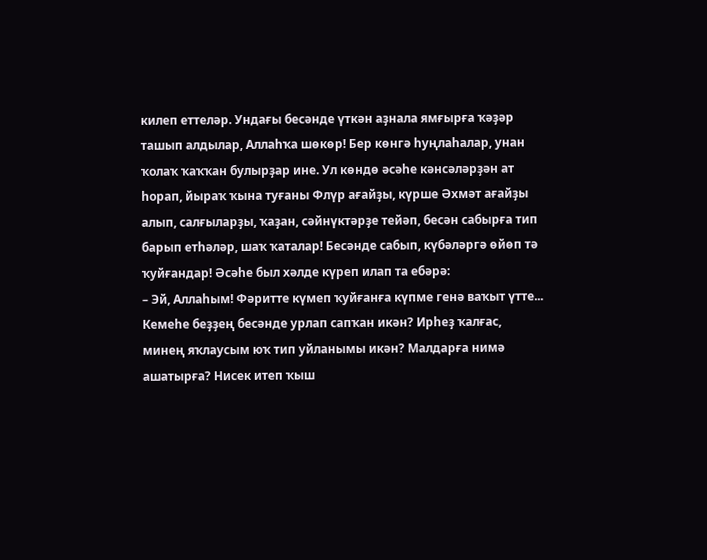килеп еттеләр. Ундағы бесәнде үткән аҙнала ямғырға ҡәҙәр ташып алдылар, Аллаһҡа шөкөр! Бер көнгә һуңлаһалар, унан ҡолаҡ ҡаҡҡан булырҙар ине. Ул көндө әсәһе кәнсәләрҙән ат һорап, йыраҡ ҡына туғаны Флүр ағайҙы, күрше Әхмәт ағайҙы алып, салғыларҙы, ҡаҙан, сәйнүктәрҙе тейәп, бесән сабырға тип барып етһәләр, шаҡ ҡаталар! Бесәнде сабып, күбәләргә өйөп тә ҡуйғандар! Әсәһе был хәлде күреп илап та ебәрә:
– Эй, Аллаһым! Фәритте күмеп ҡуйғанға күпме генә ваҡыт үтте... Кемеһе беҙҙең бесәнде урлап сапҡан икән? Ирһеҙ ҡалғас, минең яҡлаусым юҡ тип уйланымы икән? Малдарға нимә ашатырға? Нисек итеп ҡыш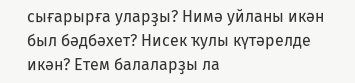сығарырға уларҙы? Нимә уйланы икән был бәдбәхет? Нисек ҡулы күтәрелде икән? Етем балаларҙы ла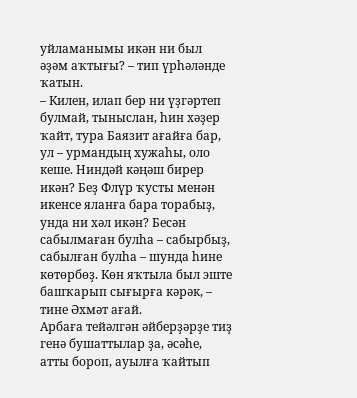уйламанымы икән ни был әҙәм аҡтығы? – тип үрһәләнде ҡатын.
– Килен, илап бер ни үҙгәртеп булмай, тыныслан, һин хәҙер ҡайт, тура Баязит ағайға бар, ул – урмандың хужаһы, оло кеше. Ниндәй кәңәш бирер икән? Беҙ Флүр ҡусты менән икенсе яланға бара торабыҙ, унда ни хәл икән? Бесән сабылмаған булһа – сабырбыҙ, сабылған булһа – шунда һине көтөрбөҙ. Көн яҡтыла был эште башҡарып сығырға кәрәк, – тине Әхмәт ағай.
Арбаға тейәлгән әйберҙәрҙе тиҙ генә бушаттылар ҙа, әсәһе, атты бороп, ауылға ҡайтып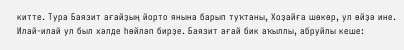китте. Тура Баязит ағайҙың йорто янына барып туҡтаны, Хоҙайға шөкөр, ул өйҙә ине. Илай-илай ул был хәлде һөйләп бирҙе. Баязит ағай бик аҡыллы, абруйлы кеше: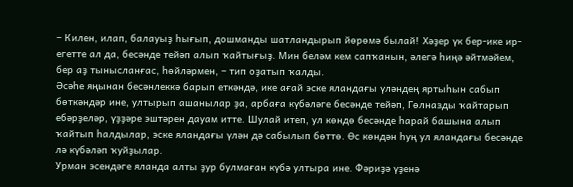– Килен, илап, балауыҙ һығып, дошманды шатландырып йөрөмә былай! Хәҙер үк бер-ике ир-егетте ал да, бесәнде тейәп алып ҡайтығыҙ. Мин беләм кем сапҡанын, әлегә һиңә әйтмәйем, бер аҙ тынысланғас, һөйләрмен, – тип оҙатып ҡалды.
Әсәһе яңынан бесәнлеккә барып еткәндә, ике ағай эске яландағы үләндең яртыһын сабып бөткәндәр ине, ултырып ашанылар ҙа, арбаға күбәләге бесәнде тейәп, Гөлназды ҡайтарып ебәрҙеләр, үҙҙәре эштәрен дауам итте. Шулай итеп, ул көндө бесәнде һарай башына алып ҡайтып һалдылар, эске яландағы үлән дә сабылып бөттө. Өс көндән һуң ул яландағы бесәнде лә күбәләп ҡуйҙылар.
Урман эсендәге яланда алты ҙур булмаған күбә ултыра ине. Фәриҙә үҙенә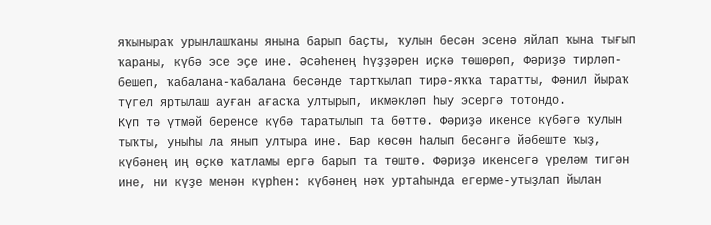яҡыныраҡ урынлашҡаны янына барып баҫты, ҡулын бесән эсенә яйлап ҡына тығып ҡараны, күбә эсе эҫе ине. Әсәһенең һүҙҙәрен иҫкә төшөрөп, Фәриҙә тирләп-бешеп, ҡабалана-ҡабалана бесәнде тартҡылап тирә-яҡҡа таратты, Фәнил йыраҡ түгел яртылаш ауған ағасҡа ултырып, икмәкләп һыу эсергә тотондо.
Күп тә үтмәй беренсе күбә таратылып та бөттө. Фәриҙә икенсе күбәгә ҡулын тыҡты, уныһы ла янып ултыра ине. Бар көсөн һалып бесәнгә йәбеште ҡыҙ, күбәнең иң өҫкө ҡатламы ергә барып та төштө. Фәриҙә икенсегә үреләм тигән ине, ни күҙе менән күрһен: күбәнең нәҡ уртаһында егерме-утыҙлап йылан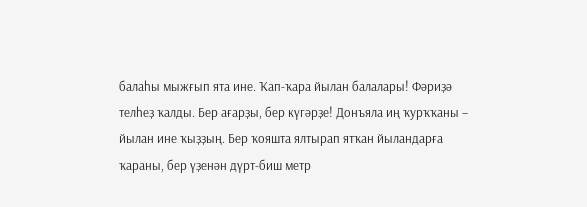балаһы мыжғып ята ине. Ҡап-ҡара йылан балалары! Фәриҙә телһеҙ ҡалды. Бер ағарҙы, бер күгәрҙе! Донъяла иң ҡурҡҡаны – йылан ине ҡыҙҙың. Бер ҡояшта ялтырап ятҡан йыландарға ҡараны, бер үҙенән дүрт-биш метр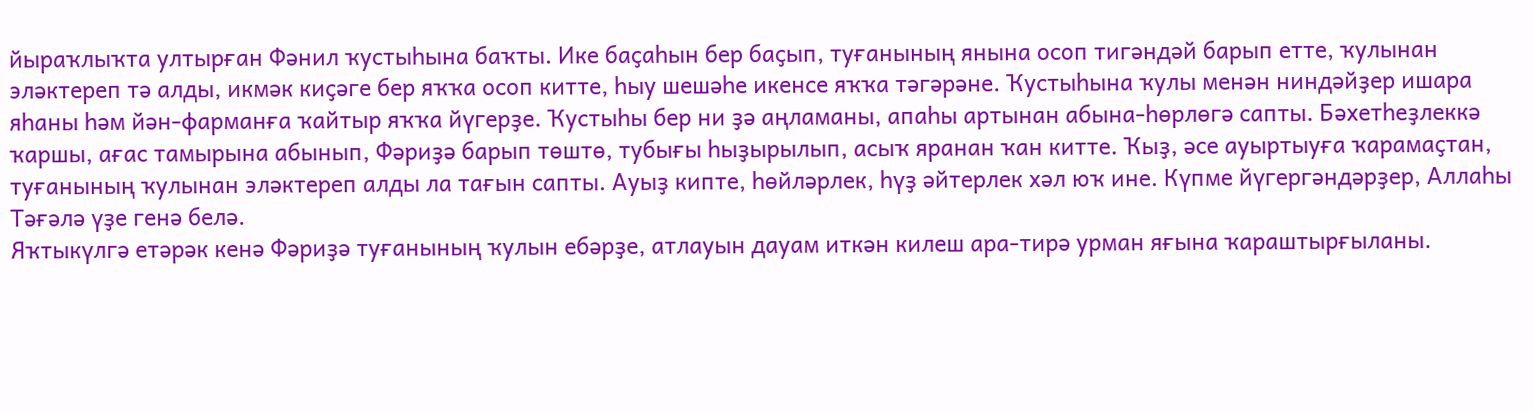йыраҡлыҡта ултырған Фәнил ҡустыһына баҡты. Ике баҫаһын бер баҫып, туғанының янына осоп тигәндәй барып етте, ҡулынан эләктереп тә алды, икмәк киҫәге бер яҡҡа осоп китте, һыу шешәһе икенсе яҡҡа тәгәрәне. Ҡустыһына ҡулы менән ниндәйҙер ишара яһаны һәм йән-фарманға ҡайтыр яҡҡа йүгерҙе. Ҡустыһы бер ни ҙә аңламаны, апаһы артынан абына-һөрлөгә сапты. Бәхетһеҙлеккә ҡаршы, ағас тамырына абынып, Фәриҙә барып төштө, тубығы һыҙырылып, асыҡ яранан ҡан китте. Ҡыҙ, әсе ауыртыуға ҡарамаҫтан, туғанының ҡулынан эләктереп алды ла тағын сапты. Ауыҙ кипте, һөйләрлек, һүҙ әйтерлек хәл юҡ ине. Күпме йүгергәндәрҙер, Аллаһы Тәғәлә үҙе генә белә.
Яҡтыкүлгә етәрәк кенә Фәриҙә туғанының ҡулын ебәрҙе, атлауын дауам иткән килеш ара-тирә урман яғына ҡараштырғыланы.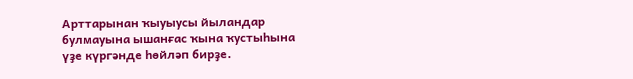Арттарынан ҡыуыусы йыландар булмауына ышанғас ҡына ҡустыһына үҙе күргәнде һөйләп бирҙе.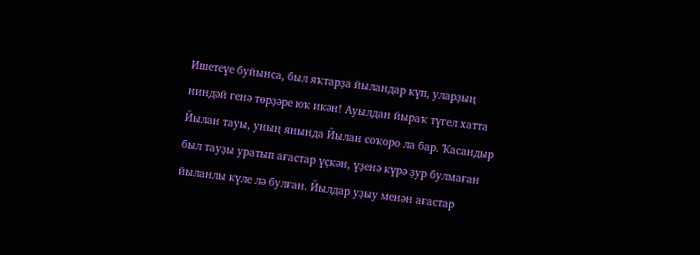Ишетеүе буйынса, был яҡтарҙа йыландар күп, уларҙың ниндәй генә төрҙәре юҡ икән! Ауылдан йыраҡ түгел хатта Йылан тауы, уның янында Йылан соҡоро ла бар. Ҡасандыр был тауҙы уратып ағастар үҫкән, үҙенә күрә ҙур булмаған йыланлы күле лә булған. Йылдар уҙыу менән ағастар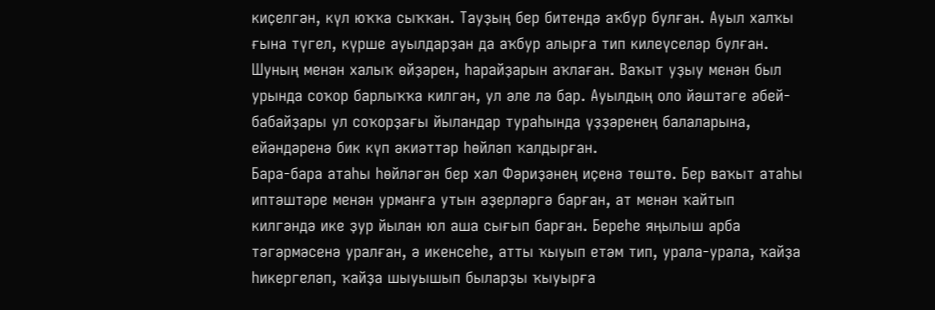киҫелгән, күл юҡҡа сыҡҡан. Тауҙың бер битендә аҡбур булған. Ауыл халҡы ғына түгел, күрше ауылдарҙан да аҡбур алырға тип килеүселәр булған. Шуның менән халыҡ өйҙәрен, һарайҙарын аҡлаған. Ваҡыт уҙыу менән был урында соҡор барлыҡҡа килгән, ул әле лә бар. Ауылдың оло йәштәге әбей-бабайҙары ул соҡорҙағы йыландар тураһында үҙҙәренең балаларына, ейәндәренә бик күп әкиәттәр һөйләп ҡалдырған.
Бара-бара атаһы һөйләгән бер хәл Фәриҙәнең иҫенә төштө. Бер ваҡыт атаһы иптәштәре менән урманға утын әҙерләргә барған, ат менән ҡайтып килгәндә ике ҙур йылан юл аша сығып барған. Береһе яңылыш арба тәгәрмәсенә уралған, ә икенсеһе, атты ҡыуып етәм тип, урала-урала, ҡайҙа һикергеләп, ҡайҙа шыуышып быларҙы ҡыуырға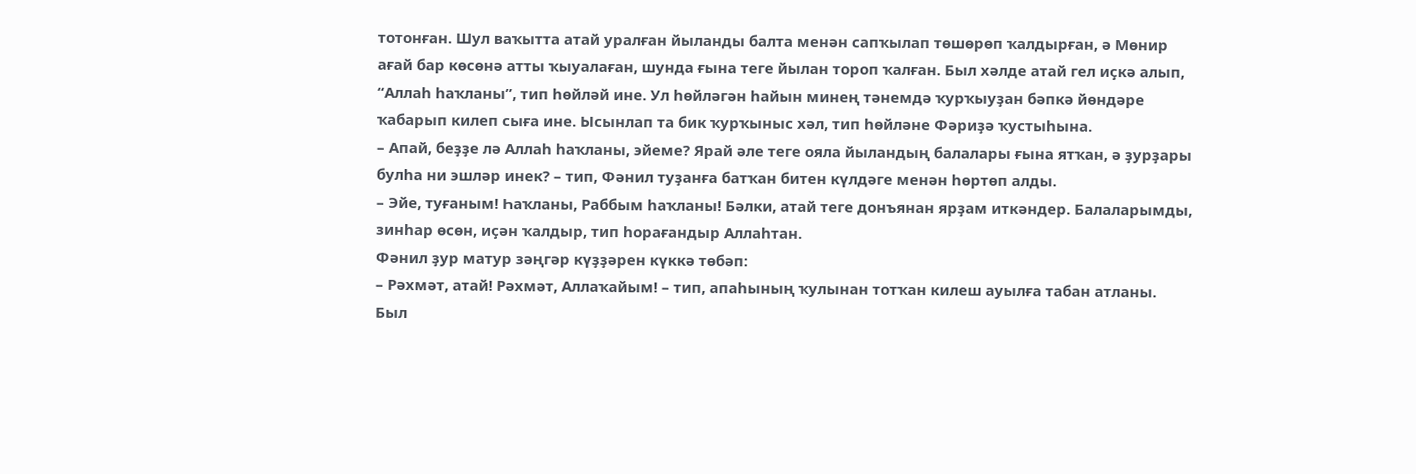тотонған. Шул ваҡытта атай уралған йыланды балта менән сапҡылап төшөрөп ҡалдырған, ә Мөнир ағай бар көсөнә атты ҡыуалаған, шунда ғына теге йылан тороп ҡалған. Был хәлде атай гел иҫкә алып, “Аллаһ һаҡланы”, тип һөйләй ине. Ул һөйләгән һайын минең тәнемдә ҡурҡыуҙан бәпкә йөндәре ҡабарып килеп сыға ине. Ысынлап та бик ҡурҡыныс хәл, тип һөйләне Фәриҙә ҡустыһына.
– Апай, беҙҙе лә Аллаһ һаҡланы, эйеме? Ярай әле теге ояла йыландың балалары ғына ятҡан, ә ҙурҙары булһа ни эшләр инек? – тип, Фәнил туҙанға батҡан битен күлдәге менән һөртөп алды.
– Эйе, туғаным! Һаҡланы, Раббым һаҡланы! Бәлки, атай теге донъянан ярҙам иткәндер. Балаларымды, зинһар өсөн, иҫән ҡалдыр, тип һорағандыр Аллаһтан.
Фәнил ҙур матур зәңгәр күҙҙәрен күккә төбәп:
– Рәхмәт, атай! Рәхмәт, Аллаҡайым! – тип, апаһының ҡулынан тотҡан килеш ауылға табан атланы.
Был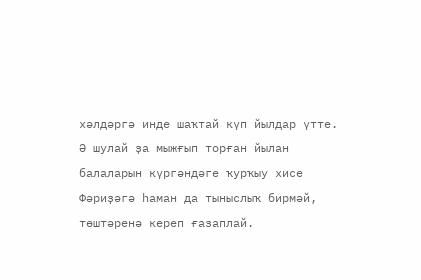хәлдәргә инде шаҡтай күп йылдар үтте. Ә шулай ҙа мыжғып торған йылан балаларын күргәндәге ҡурҡыу хисе Фәриҙәгә һаман да тыныслыҡ бирмәй, төштәренә кереп ғазаплай.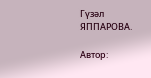Гүзәл ЯППАРОВА.

Автор: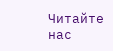Читайте нас